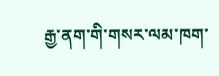རྒྱ་ནག་གི་གསར་ལམ་ཁག་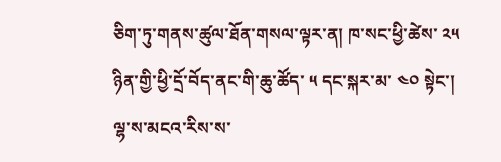ཅིག་ཏུ་གནས་ཚུལ་ཐོན་གསལ་ལྟར་ན། ཁ་སང་ཕྱི་ཚེས་ ༢༥ ཉིན་གྱི་ཕྱི་དྲོ་བོད་ནང་གི་ཆུ་ཚོད་ ༥ དང་སྐར་མ་ ༤༠ སྟེང་། ལྷ་ས་མངའ་རིས་ས་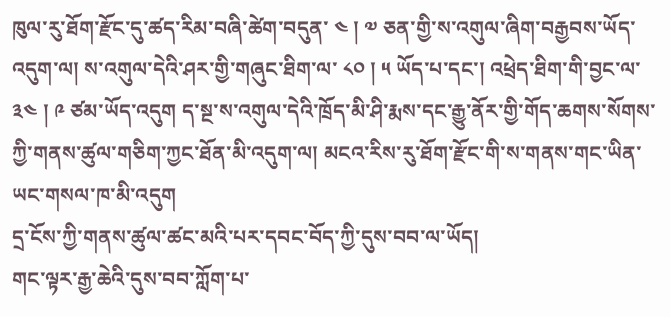ཁུལ་རུ་ཐོག་རྫོང་དུ་ཚད་རིམ་བཞི་ཚེག་བདུན་ ༤ ། ༧ ཅན་གྱི་ས་འགུལ་ཞིག་བརྒྱབས་ཡོད་འདུག་ལ། ས་འགུལ་དེའི་ཤར་གྱི་གཞུང་ཐིག་ལ་ ༨༠ ། ༥ ཡོད་པ་དང་། འཕྲེད་ཐིག་གི་བྱང་ལ་ ༣༤ ། ༩ ཙམ་ཡོད་འདུག ད་སྔ་ས་འགུལ་དེའི་ཁྲོད་མི་ཤི་རྨས་དང་རྒྱུ་ནོར་གྱི་གོད་ཆགས་སོགས་ཀྱི་གནས་ཚུལ་གཅིག་ཀྱང་ཐོན་མི་འདུག་ལ། མངའ་རིས་རུ་ཐོག་རྫོང་གི་ས་གནས་གང་ཡིན་ཡང་གསལ་ཁ་མི་འདུག
དྲ་ངོས་ཀྱི་གནས་ཚུལ་ཚང་མའི་པར་དབང་བོད་ཀྱི་དུས་བབ་ལ་ཡོད།
གང་ལྟར་རྒྱ་ཆེའི་དུས་བབ་ཀློག་པ་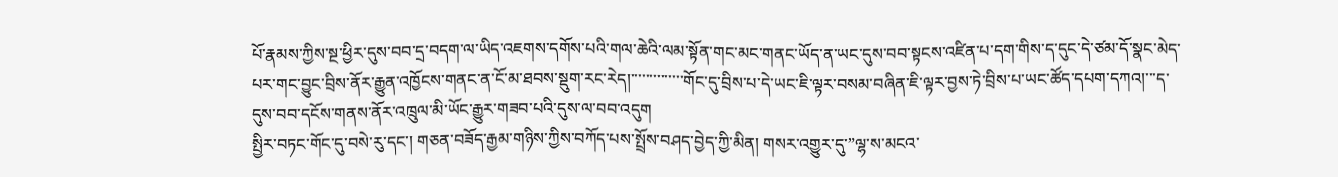པོ་རྣམས་ཀྱིས་སྔ་ཕྱིར་དུས་བབ་དྲ་བདག་ལ་ཡིད་འཇགས་དགོས་པའི་གལ་ཆེའི་ལམ་སྟོན་གང་མང་གནང་ཡོད་ན་ཡང་དུས་བབ་སྟངས་འཛིན་པ་དག་གིས་ད་དུང་དེ་ཙམ་དོ་སྣང་མེད་པར་གང་བྱུང་བྲིས་ནོར་རྒྱུན་འཁྱོངས་གནང་ན་ངོ་མ་ཐབས་སྡུག་རང་རེད།་་་་་་་་་་་་་་གོང་དུ་བྲིས་པ་དེ་ཡང་ཇི་ལྟར་བསམ་བཞིན་ཇི་ལྟར་བྱས་ཏེ་བྲིས་པ་ཡང་ཚོད་དཔག་དཀའ།་་་ད་དུས་བབ་དངོས་གནས་ནོར་འཁྲུལ་མི་ཡོང་རྒྱུར་གཟབ་པའི་དུས་ལ་བབ་འདུག
སྤྱིར་བཏང་གོང་དུ་བསེ་རུ་དང་། གཅན་བཟོད་རྒྱམ་གཉིས་ཀྱིས་བཀོད་པས་སྤྲོས་བཤད་བྱེད་ཀྱི་མིན། གསར་འགྱུར་དུ་”ལྷ་ས་མངའ་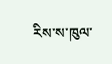རིས་ས་ཁུལ་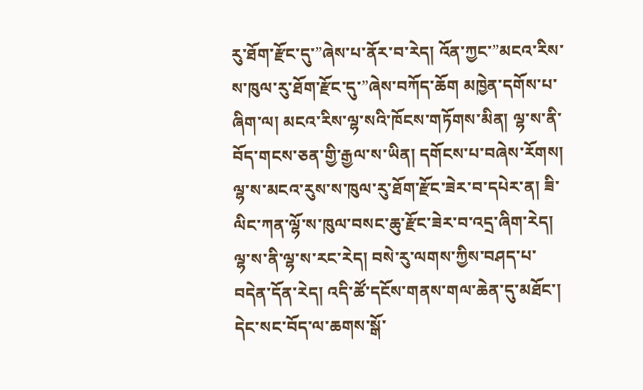རུ་ཐོག་རྫོང་དུ་”ཞེས་པ་ནོར་བ་རེད། འོན་ཀྱང་”མངའ་རིས་ས་ཁུལ་རུ་ཐོག་རྫོང་དུ་”ཞེས་བཀོད་ཆོག མཁྱེན་དགོས་པ་ཞིག་ལ། མངའ་རིས་ལྷ་སའི་ཁོངས་གཏོགས་མིན། ལྷ་ས་ནི་བོད་གངས་ཅན་གྱི་རྒྱལ་ས་ཡིན། དགོངས་པ་བཞེས་རོགས།
ལྷ་ས་མངའ་རུས་ས་ཁུལ་རུ་ཐོག་རྫོང་ཟེར་བ་དཔེར་ན། ཟི་ལིང་ཀན་ལྷོ་ས་ཁུལ་བསང་ཆུ་རྫོང་ཟེར་བ་འདྲ་ཞིག་རེད། ལྷ་ས་ནི་ལྷ་ས་རང་རེད། བསེ་རུ་ལགས་ཀྱིས་བཤད་པ་བདེན་དོན་རེད། འདི་ཚོ་དངོས་གནས་གལ་ཆེན་དུ་མཐོང་།
དེང་སང་བོད་ལ་ཆགས་སྒོ་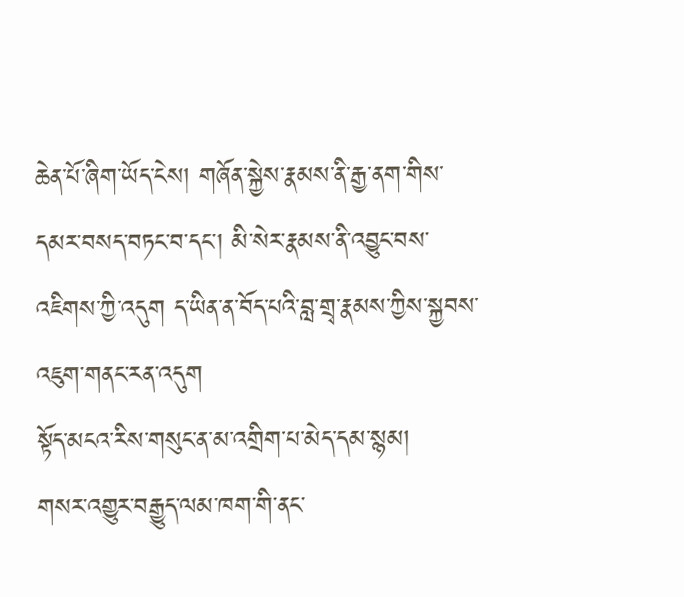ཆེན་པོ་ཞིག་ཡོད་ངེས། གཞོན་སྐྱེས་རྣམས་ནི་རྒྱ་ནག་གིས་དམར་བསད་བཏང་བ་དང་། མི་སེར་རྣམས་ནི་འབྱུང་བས་འཇིགས་ཀྱི་འདུག ད་ཡིན་ན་བོད་པའི་བླ་གྲྭ་རྣམས་ཀྱིས་སྐྱབས་འཇུག་གནང་རན་འདུག
སྟོད་མངའ་རིས་གསུང་ན་མ་འགྲིག་པ་མེད་དམ་སྙམ།
གསར་འགྱུར་བརྒྱུད་ལམ་ཁག་གི་ནང་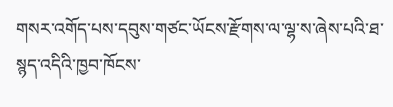གསར་འགོད་པས་དབུས་གཙང་ཡོངས་རྫོགས་ལ་ལྷ་ས་ཞེས་པའི་ཐ་སྙད་འདིའི་ཁྱབ་ཁོངས་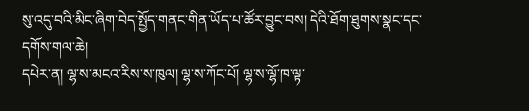སུ་འདུ་བའི་མིང་ཞིག་བེད་སྤྱོད་གནང་གིན་ཡོད་པ་ཚོར་བྱུང་བས། དེའི་ཐོག་ཐུགས་སྣང་དང་དགོས་གལ་ཆེ།
དཔེར་ན། ལྷ་ས་མངའ་རིས་ས་ཁུལ། ལྷ་ས་ཀོང་པོ། ལྷ་ས་ལྷོ་ཁ་ལྟ་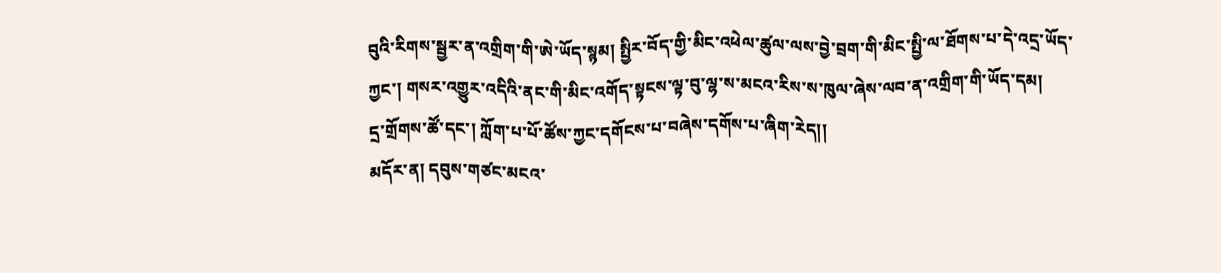བུའི་རིགས་སྦྱར་ན་འགྲིག་གི་ཨེ་ཡོད་སྙམ། སྤྱིར་བོད་གྱི་མིང་འཕེལ་ཚུལ་ལས་བྱེ་བྲག་གི་མིང་སྤྱི་ལ་ཐོགས་པ་དེ་འདྲ་ཡོད་ཀྱང་། གསར་འགྱུར་འདིའི་ནང་གི་མིང་འགོད་སྟངས་ལྟ་བུ་ལྷ་ས་མངའ་རིས་ས་ཁུལ་ཞེས་ལབ་ན་འགྲིག་གི་ཡོད་དམ།
དྲ་གྲོགས་ཚོ་དང་། ཀློག་པ་པོ་ཚོས་ཀྱང་དགོངས་པ་བཞེས་དགོས་པ་ཞིག་རེད།།
མདོར་ན། དབུས་གཙང་མངའ་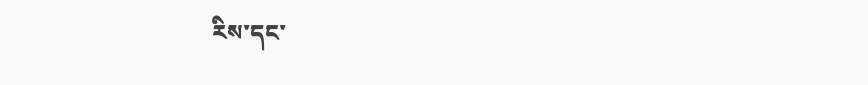རིས་དང་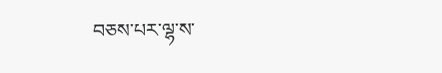བཅས་པར་ལྷ་ས་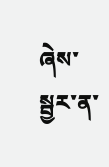ཞེས་སྦྱར་ན་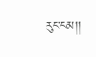རུང་ངམ།།